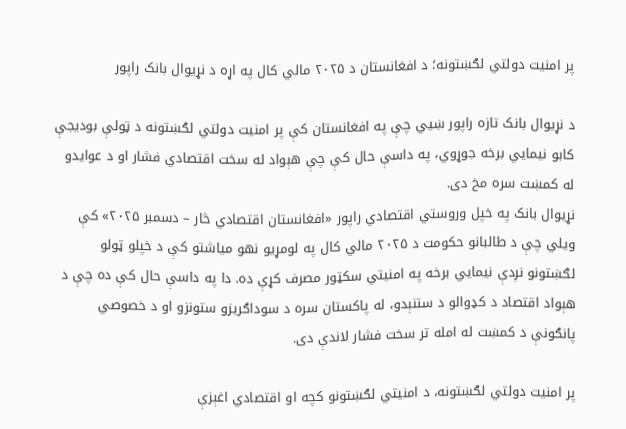پر امنیت دولتي لګښتونه؛ د افغانستان د ۲۰۲۵ مالي کال په اړه د نړیوال بانک راپور

د نړیوال بانک تازه راپور ښيي چې په افغانستان کې پر امنیت دولتي لګښتونه د ټولې بودیجې کابو نیمایي برخه جوړوي، په داسې حال کې چې هېواد له سخت اقتصادي فشار او د عوایدو له کمښت سره مخ دی.
نړیوال بانک په خپل وروستي اقتصادي راپور «افغانستان اقتصادي څار – دسمبر ۲۰۲۵» کې ویلي چې د طالبانو حکومت د ۲۰۲۵ مالي کال په لومړیو نهو میاشتو کې د خپلو ټولو لګښتونو نږدې نیمایي برخه په امنیتي سکټور مصرف کړې ده. دا په داسې حال کې ده چې د هېواد اقتصاد د کډوالو د ستنېدو، له پاکستان سره د سوداګریزو ستونزو او د خصوصي پانګونې د کمښت له امله تر سخت فشار لاندې دی.

پر امنیت دولتي لګښتونه، د امنیتي لګښتونو کچه او اقتصادي اغېزې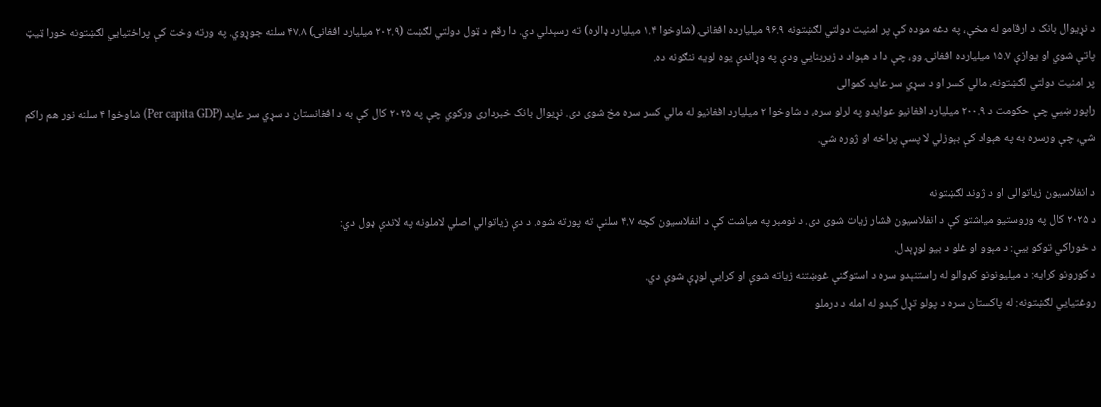د نړیوال بانک د ارقامو له مخې، په دغه موده کې پر امنیت دولتي لګښتونه ۹۶.۹ میلیارده افغانۍ (شاوخوا ۱.۴ میلیارد ډالره) ته رسېدلي دي. دا رقم د ټول دولتي لګښت (۲۰۲.۹ میلیارد افغانۍ) ۴۷.۸ سلنه جوړوي. په ورته وخت کې پراختیایي لګښتونه خورا ټیټ پاتې شوي او یوازې ۱۵.۷ میلیارده افغانۍ وو، چې دا د هېواد د زیربنایي ودې په وړاندې یوه لویه ننګونه ده.
پر امنیت دولتي لګښتونه، مالي کسر او د سړي سر عاید کموالی
راپور ښيي چې حکومت د ۲۰۰.۹ میلیارد افغانیو عوایدو په لرلو سره، د شاوخوا ۲ میلیارد افغانیو له مالي کسر سره مخ شوی دی. نړیوال بانک خبرداری ورکوي چې په ۲۰۲۵ کال کې به د افغانستان د سړي سر عاید (Per capita GDP) شاوخوا ۴ سلنه نور هم راکم شي، چې ورسره به په هېواد کې بېوزلي لا پسې پراخه او ژوره شي.

د انفلاسیون زیاتوالی او د ژوند لګښتونه
د ۲۰۲۵ کال په وروستیو میاشتو کې د انفلاسیون فشار زیات شوی دی. د نومبر په میاشت کې د انفلاسیون کچه ۴.۷ سلنې ته پورته شوه. د دې زیاتوالي اصلي لاملونه په لاندې ډول دي:
د خوراکي توکو بیې: د مېوو او غلو د بیو لوړېدل.
د کورونو کرایه: د میلیونونو کډوالو له راستنېدو سره د استوګنې غوښتنه زیاته شوې او کرایې لوړې شوې دي.
روغتیایي لګښتونه: له پاکستان سره د پولو تړل کېدو له امله د درملو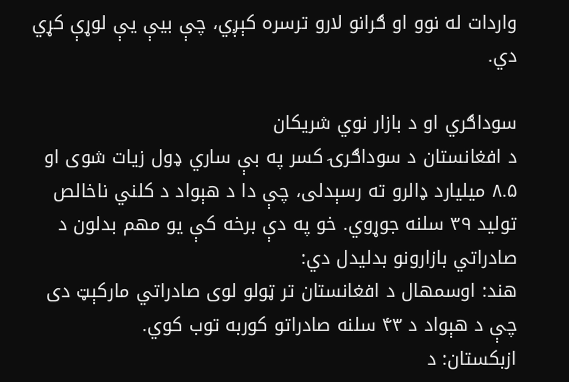واردات له نوو او ګرانو لارو ترسره کېږي، چې بیې یې لوړې کړي دي.

سوداګري او د بازار نوي شریکان
د افغانستان د سوداګرۍ کسر په بې ساري ډول زیات شوی او ۸.۵ میلیارد ډالرو ته رسېدلی، چې دا د هېواد د کلني ناخالص تولید ۳۹ سلنه جوړوي. خو په دې برخه کې یو مهم بدلون د صادراتي بازارونو بدلیدل دي:
هند: اوسمهال د افغانستان تر ټولو لوی صادراتي مارکېټ دی چې د هېواد د ۴۳ سلنه صادراتو کوربه توب کوي.
ازبکستان: د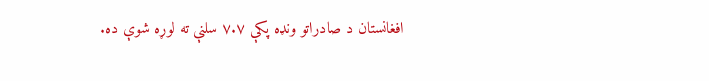افغانستان د صادراتو ونډه پکې ۷.۷ سلنې ته لوړه شوې ده.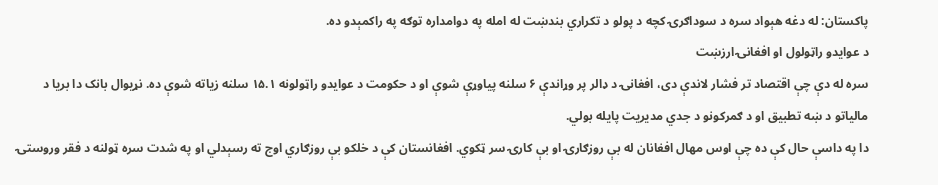پاکستان: له دغه هېواد سره د سوداګرۍ کچه د پولو د تکراري بندښت له امله په دوامداره توګه په راکمېدو ده.
د عوایدو راټولول او افغانۍ ارزښت
سره له دې چې اقتصاد تر فشار لاندې دی، افغانۍ د ډالر پر وړاندې ۶ سلنه پیاوړې شوې او د حکومت د عوایدو راټولونه ۱۵.۱ سلنه زیاته شوې ده. نړیوال بانک دا بریا د مالیاتو د ښه تطبیق او د ګمرکونو د جدي مدیریت پایله بولي.
دا په داسې حال کې ده چې اوس مهال افغانان له بې روزګارۍ او بې کارۍ سر ټکوي. افغانستان کې د خلکو بې روزګاري اوج ته رسېدلي او په شدت سره ټولنه د فقر وروستۍ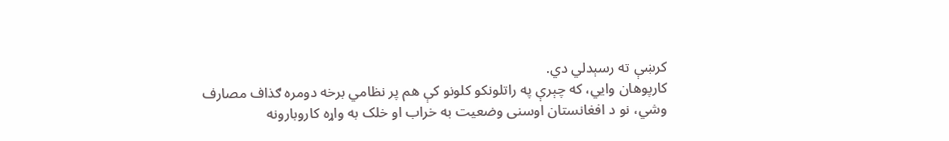کرښې ته رسېدلي دي.
کارپوهان وايي، که چېرې په راتلونکو کلونو کې هم پر نظامي برخه دومره ګذاف مصارف وشي، نو د افغانستان اوسنی وضعیت به خراب او خلک به واړه کاروبارونه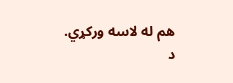هم له لاسه ورکړي.
د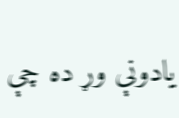یادونې وړ ده چې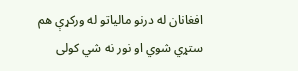افغانان له درنو مالیاتو له ورکړې هم ستړي شوي او نور نه شي کولی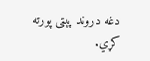دغه دروند پېټی پورته کړي.